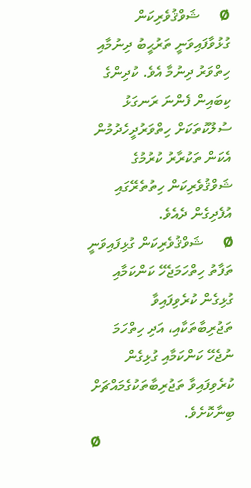Ø     ޝަވްޤުވެރިކަން ގުޅުވާފައިވަނީ ތަރުޙީބު ދިނުމާއި ހިތްވަރު ދިނުމާ އެވެ. ކުދިންގެ ކިބައިން ފެންނަ ރަނގަޅު ސުލޫކުތަކަށް ހިތްވަރުދީހެދުމުން އެކަން ތަކުރާރު ކުރުމުގެ ޝަވްޤުވެރިކަން ހިތުތެރޭގައި އުފެދިގެން ދެއެވެ.
Ø     ޝަވްޤުވެރިކަން ގުޅިފައިވަނީ ތަފާތު ހިތްހަމަޖެހޭ ކަންކަމާއި ގުޅިގެން ކުރެވިފައިވާ ތަޖުރިބާތަކާއި، އަދި ހިތްހަމަ ނުޖެހޭ ކަންކަމާއި ގުޅިގެން ކުރެވިފައިވާ ތަޖުރިބާތަކުގެމައްޗަށް ބިނާކޮށެވެ.
Ø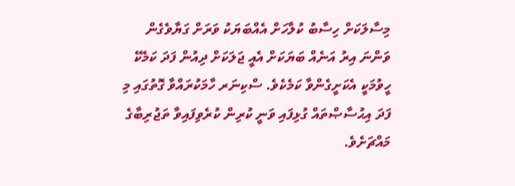މިސާލަކަށް ހިސާބު ކުލާހަށް އެއްބަޔަކު ވަރަށް ގަޔާވެގެން ވަންނަ އިރު އަނެއް ބަޔަކަށް އެއީ ޖަލަކަށް ދިއުން ފަދަ ކަމެކޭ ހީވުމަކީ އެކަށީގެންވާ ކަމެކެވެ. ސްކިނަރ ހާމަކުރައްވާ ގޮތުގައި މި ފަދަ އިޙުސާޞްތައް ގުޅިފައި ވަނީ ކުރިން ކުރެވިފައިވާ ތަޖުރިބާގެ މައްޗަށެވެ.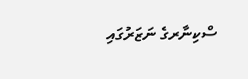ސްކިނާރގެ ނަޒަރުގައި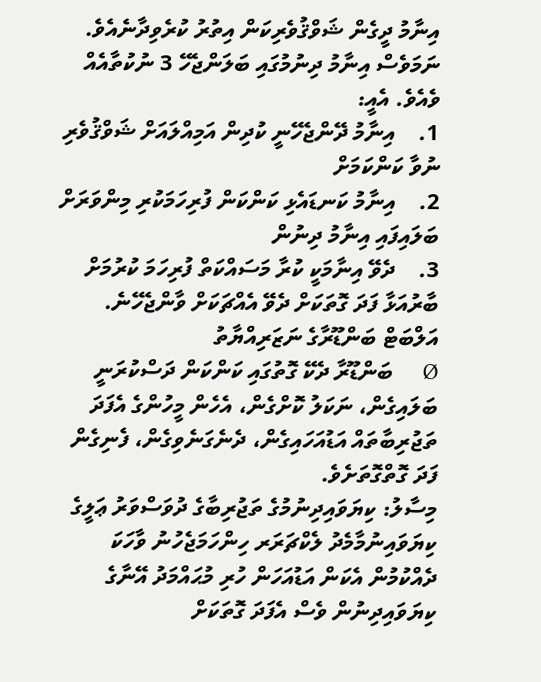އިނާމު ދީގެން ޝަވްޤުވެރިކަން އިތުރު ކުރެވިދާނެއެވެ. ނަމަވެސް އިނާމު ދިނުމުގައި ބަލަންޖެހޭ 3 ނުކުތާއެއް ވެއެވެ. އެއީ:
1.    އިނާމު ދޭންޖެހޭނީ ކުދިން އަމިއްލައަށް ޝަވްޤުވެރި ނުވާ ކަންކަމަށް
2.    އިނާމު ކަނޑައެޅި ކަންކަން ފުރިހަމަކުރި މިންވަރަށް ބަލައިފައި އިނާމު ދިނުން
3.    ދެވޭ އިނާމަކީ ކުރާ މަސައްކަތް ފުރިހަމަ ކުރުމަށް ބާރުއަޅާ ފަދަ ގޮތަކަށް ދެވޭ އެއްޗަކަށް ވާންޖެހޭނެ.
އަލްބަޓް ބަންޑޫރާގެ ނަޒަރިއްޔާތު
Ø     ބަންޑޫރާ ދެކޭ ގޮތުގައި ކަންކަން ދަސްކުރަނީ ބަލައިގެން، ނަކަލު ކޮށްގެން، އެހެން މީހުންގެ އެފަދަ ތަޖުރިބާތައް އަޑުއަހައިގެން، ދެނެގަނެވިގެން، ފެނިގެން ފަދަ ގޮތްގޮތަށެވެ.
މިސާލު: ކިޔަވައިދިނުމުގެ ތަޖުރިބާގެ ދުވަސްވަރު ޢަލީގެ ކިޔަވައިނުމާމެދު ލެކްޗަރަރ ހިންހަމަޖެހުނު ވާހަކަ ދެއްކުމުން އެކަން އަޑުއަހަން ހުރި މުޙައްމަދު އޭނާގެ ކިޔަވައިދިނުން ވެސް އެފަދަ ގޮތަކަށް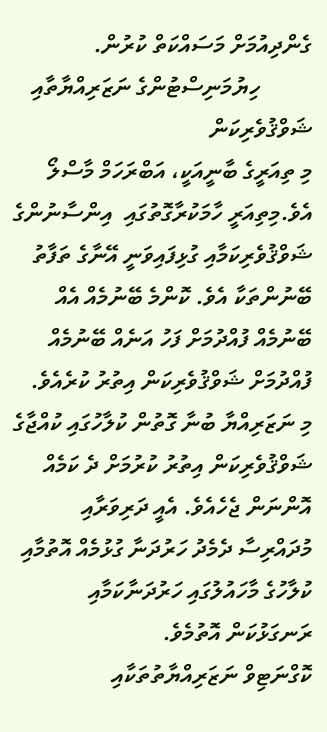ގެންދިއުމަށް މަސައްކަތް ކުރުން.
         ހިޔުމަނިސްޓުންގެ ނަޒަރިއްޔާތާއި ޝަވްޤުވެރިކަން
މި ތިއަރީގެ ބާނީއަކީ، އަބްރަހަމް މާސްލޯ އެވެ.މިތިއަރީ ހާމަކުރާގޮތުގައި  އިންސާނުންގެ ޝަވްޤުވެރިކަމާއި ގުޅިފައިވަނީ އޭނާގެ ތަފާތު ބޭނުންތަކާ އެވެ. ކޮންމެ ބޭނުމެއް އެއް ބޭނުމެއް ފުއްދުމަށް ފަހު އަނެއް ބޭނުމެއް ފުއްދުމަށް ޝަވްޤުވެރިކަން އިތުރު ކުރެއެވެ.
މި ނަޒަރިއްޔާ ބުނާ ގޮތުން ކުލާހުގައި ކުއްޖާގެ ޝަވްޤުވެރިކަން އިތުރު ކުރުމަށް ދެ ކަމެއް އޮންނަން ޖެހެއެވެ. އެއީ ދަރިވަރާއި މުދައްރިސާ ދެމެދު ހަރުދަނާ ގުޅުމެއް އޮތުމާއި ކުލާހުގެ މާހައުލުގައި ހަރުދަނާކަމާއި ރަނގަޅުކަން އޮތުމެވެ.
ކޮގްނަޓިވް ނަޒަރިއްޔާތުތަކާއި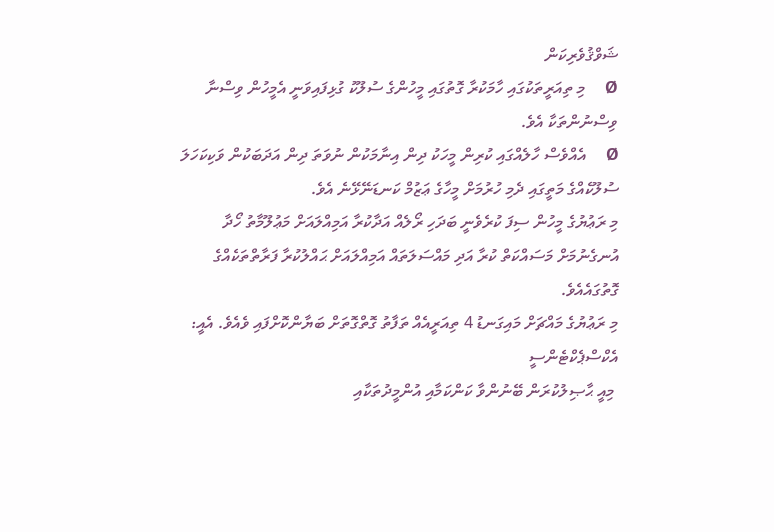ޝަވްޤުވެރިކަން
Ø     މި ތިއަރީތަކުގައި ހާމަކުރާ ގޮތުގައި މީހުންގެ ސުލޫކު ގުޅިފައިވަނީ އެމީހުން ވިސްނާ ވިސްނުންތަކާ އެވެ.
Ø     އެއްވެސް ހާލެއްގައި ކުރިން މީހަކު ދިން އިނާމަކުން ނުވަތަ ދިން އަދަބަކުން ވަކިކަހަލަ ސުލޫކެއްގެ މަތީގައި ދެމި ހުރުމަށް މީހާގެ ޢަޒުމް ކަނޑަނޭޅޭނެ އެވެ.
މި ރަޢުޔުގެ މީހުން ސިފަ ކުރެވެނީ ބަދަހި ރޯލެއް އަދާކުރާ އަމިއްލައަށް މަޢުލޫމާތު ހޯދާ އުނގެނުމަށް މަސައްކަތް ކުރާ އަދި މައްސަލަތައް އަމިއްލައަށް ޙައްލުކުރާ ފަރާތްތަކެއްގެ ގޮތުގައެއެވެ.
މި ރަޢުޔުގެ މައްޗަށް މައިގަނޑު 4 ތިއަރީއެއް ތަފާތު ގޮތްގޮތަށް ބަޔާންކޮށްފައި ވެއެވެ. އެއީ:
އެކްސްޕެކްޓެންސީ
 މިއީ ޙާޞިލުކުރަން ބޭނުންވާ ކަންކަމާއި އުންމީދުތަކާއި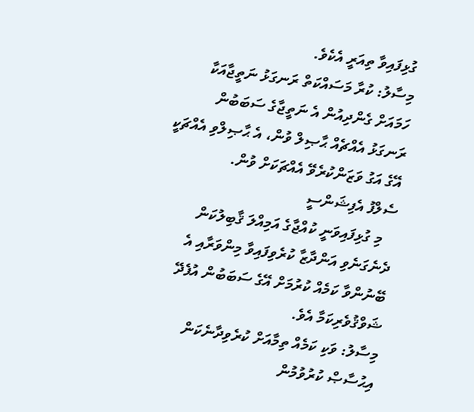ގުޅިފައިވާ ތިއަރީ އެކެވެ.
މިސާލު: ކުރާ މަސައްކަތް ރަނގަޅު ނަތީޖާއަކާ ހަމައަށް ގެންދިއުން އެ ނަތީޖާގެ ސަބަބުން ރަނގަޅު އެއްޗެއް ޙާޞިލް ވުން، އެ ޙާޞިލްވި އެއްޗަކީ އޭގެ އަގު ވަޒަންކުރެވޭ އެއްޗަކަށް ވުން.
ސެލްފު އެފިޝަންސީ
   މި ގުޅިފައިވަނީ ކުއްޖާގެ އަމިއްލަ ޤާބިލުކަން ދެނެގަނެވި އަންދާޒާ ކުރެވިފައިވާ މިންވަރާއި އެ ބޭނުންވާ ކަމެއް ކުރުމަށް އޭގެ ސަބަބުން އުފެދޭ ޝަވްޤުވެރިކަމާ އެވެ.
މިސާލު: ވަކި ކަމެއް ތިމާއަށް ކުރެވިދާނެކަން އިޙުސާޞް ކުރުވުމުން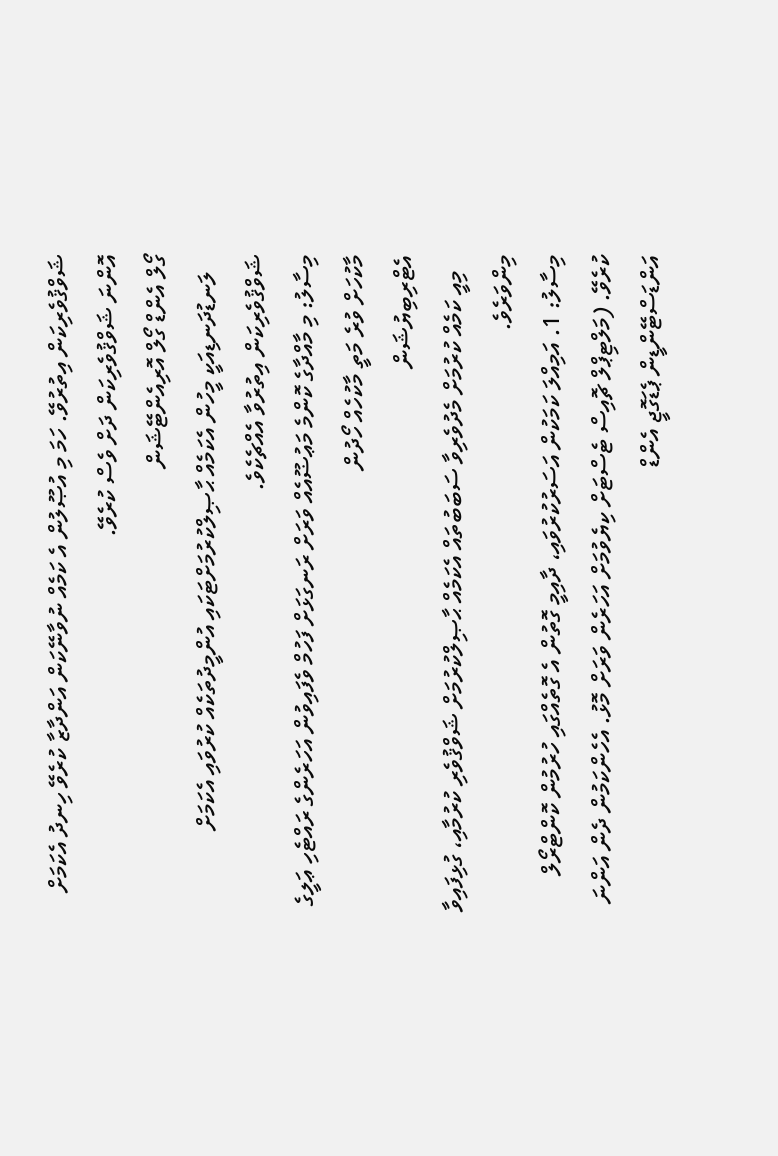ޝަވްޤުވެރިކަން އިތުރުވޭ. ހަމަ މި އުޞޫލުން އެ ކަމެއް ނުވާނޭކަން އަންދާޒާ ކުރެވޭ ހިނދު އެކަމަށް އޮންނަ ޝަވްޤުވެރިކަން ދަށް ވެސް ކުރެވޭ.
ގޯލް އެންޑް ގޯލް އޮރިއެންޓޭޝަން
   ލަނޑުދަނޑިއަކީ މީހުން އެކަމެއް ޙާޞިލްކުރުމަށްޓަކައި އުންމީދުތަކެއް ކުރުވައި އެކަމަށް ޝަވްޤުވެރިކަން އިތުރުވާ އެއްޗެކެވެ.
މިސާލު: މި މާއްދާގެ ކޮންމެ މަޢުޟޫއެއް ވަރަށް ރަނގަޅަށް ފަހުމް ވެފައިވުން އަހަރެންގެ ރައްޓެހި ޢަލީގެ މާކުހަށް ވުރެ މަތީ މާކުހެއް ހޯދުން
އެޓްރިބިޔުޝަން
   މިއީ ކަމެއް ކުރުމަށް މެދުވެރިވާ ސަބަބުތައް އެކަމެއް ޙާޞިލްކުރުމަށް ޝަވްޤުވެރި ކުރުމާއި، ގުޅިފައިވާ މިންވަރެވެ.
މިސާލު: 1. އަމިއްލަ ކަމަކުން އަސަރުކުރުވައި، ދާއިމީ ގޮތުން އެ ގޮތެއްގައި ހުރުމުން ކޮންޓްރޯލް ކުރެވޭ. (މަލްޓިޕްލް ޗޮއިސް ޓެސްޓަށް ކިޔެވުމަށް އަހަރެން ވަރަށް މޮޅު. އެހެންކަމުން ދެން އަންނަ އަންޑަސްޓޭންޑީން ޕެޑަގޮޖީ އެންޑް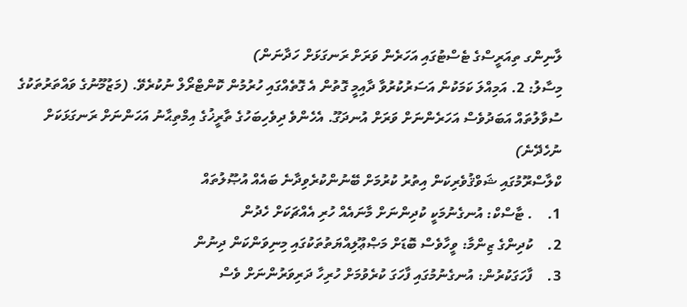ލާނިންގ ތިއަރީސްގެ ޓެސްޓުގައި އަހަރެން ވަރަށް ރަނގަޅަށް ހަދާނަން)
މިސާލު: 2. އަމިއްލަ ކަމަކުން އަސަރުކުރުވާ ދާއިމީ ގޮތުން އެ ގޮތެއްގައި ހުރުމުން ކޮންޓްރޯލް ނުކުރެވޭ. (މަޒުމޫނުގެ ވައްތަރުތަކުގެ ސުވާލުތައް އަބަދުވެސް އަހަރެންނަށް ވަރަށް އުނދަގޫ. އެހެންވެ ދިވެހިބަހުގެ ތާރީޚުގެ އިމްތިޙާނު އަހަންނަށް ރަނގަޅަކަށް ނުހެދޭނެ)
ކްލާސްރޫމުގައި ޝަވްޤުވެރިކަން އިތުރު ކުރުމަށް ބޭނުންކުރެވިދާނެ ބައެއް އުޞޫލުތައް
1.    . ޓާސްކް: އުނގެނުމަކީ ކުދިންނަށް މާނައެއް ހުރި އެއްޗަކަށް ހެދުން
2.    ކުދިންގެ ޒިންމާ: ވީހާވެސް ބޮޑަށް މަޞްޢޫލިއްޔަތުތަކުގައި މިނިވަންކަން ދިނުން
3.    ފާހަގަކުރުން: އުނގެނުމުގައި ފާހަގަ ކުރެވުމަށް ހުރިހާ ދަރިވަރުންނަށް ވެސް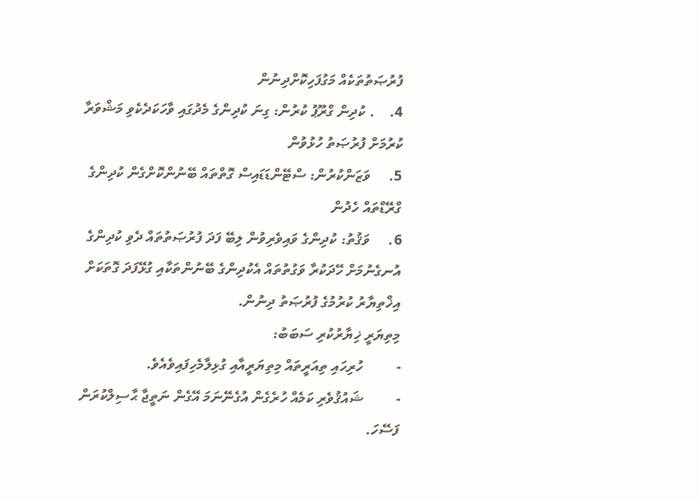ފުރުޞަތުތަކެއް މަގުފަހިކޮށްދިނުން
4.    . ކުދިން ގްރޫޕު ކުރުން: ގިނަ ކުދިންގެ މެދުގައި ވާހަކަދެކެވި މަޝްވަރާ ކުރުމަށް ފުރުޞަތު ހުޅުވުން
5.     ވަޒަންކުރުން: ސްޓޭންޑަޑައިސް ގޮތްތައް ބޭނުންކޮށްގެން ކުދިންގެ ގްރޭޑްތައް ހެދުން
6.     ވަޤުތު: ކުދިންގެ ވައިވެރިވުން ލިބޭ ފަދަ ފުރުޞަތުތައް ދެވި ކުދިންގެ އުނގެނުމަށް ހޭދަކުރާ ވަގުތުތައް އެކުދިންގެ ބޭނުންތަކާއި ގުޅޭފަދަ ގޮތަކަށް އިޚްތިޔާރު ކުރުމުގެ ފުރުޞަތު ދިނުން.
މިތިޔަރީ ޚިޔާރުކުރި ސަބަބު:
-         ހުރިހައި ތިއަރީތައް މިތިޔަރީއާއި ގުޅިލާމެހިފައިވެއެވެ.
-         ޝައުޤުވެރި ކަމެއް ހުރެގެން އުގެނޭނަމަ އޭގެން ނަތީޖާ ޙާސިލްކުރަން ފަސޭހަ.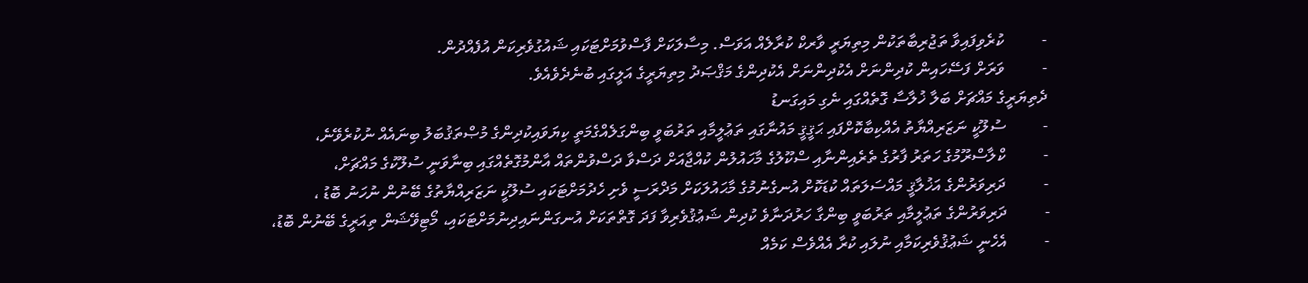-         ކުރެވިފައިވާ ތަޖުރިބާތަކުން މިތިޔަރީ ވާރކް ކުރާލެއް އަވަސް. މިސާލަކަށް ފާސްވުމަށްޓަކައި ޝައުގުވެރިކަން އުފެއްދުން.
-         ވަރަށް ފަސޭހައިން ކުދިންނަށް އެކުދިންނަށް އެކުދިންގެ މަޤްޞަދު މިތިޔަރީގެ އަލީގައި ބުނެދެވެއެވެ.
ދެތިޔަރީގެ މައްޗަށް ބަލާ ޚުލާސާ ގޮތެއްގައި ނެގި މައިގަނޑު
-         ސުލޫކީ ނަޒަރިއްޔާތު އެއްކިބާކޮށްފައި ޙަޤީޤީ މައުނާގައި ތަޢުލީމާއި ތަރުބަވީ ބިންގަލެއްގެމަތީ ކިޔަވައިކުދިންގެ މުޞްތަޤުބަލު ބިނައެއް ނުކުރެވޭނެ،
-         ކްލާސްރޫމުގެ ހަތަރު ފާރުގެ ތެރެއިންނާއި ސްކޫލުގެ މާހައުލުން ކުއްޖާއަށް ދަސްވާ ދަސްވުންތައް އާންމުގޮތެއްގައި ބިނާވަނީ ސުލޫކުގެ މައްޗަށް،
-         ދަރިވަރުންގެ އަޚުލާޤީ މައްސަލަތައް ކުޑަކޮށް އުނގެނުމުގެ މާޙައުލަކަށް މަދްރަސީ ވެށި ހެދުމަށްޓަކައި ސުލޫކީ ނަޒަރިއްޔާތުގެ ބޭނުން ނުހަނު ބޮޑު ،
-         ދަރިވަރުންގެ ތަޢުލީމާއި ތަރުބަވީ ބިންގާ ހަރުދަނާވެ ކުދިން ޝަޢުޤުވެރިވާ ފަދަ ގޮތްތަކަށް އުނގަންނައިދިނުމަށްޓަކައި، މޯޓިވޭޝަން ތިއަރީގެ ބޭނުން ބޮޑު،
-         އެހެނީ ޝަޢުޤުވެރިކަމާއި ނުލައި ކުރާ އެއްވެސް ކަމެއް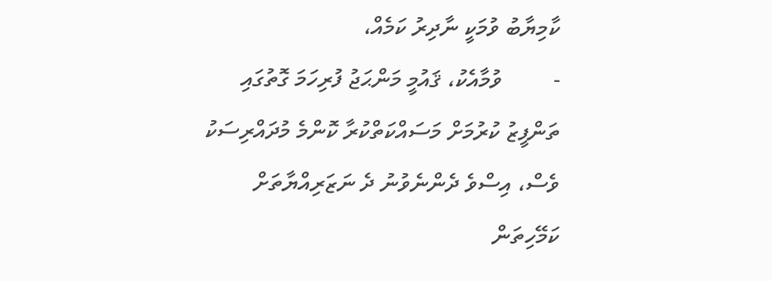ކާމިޔާބު ވުމަކީ ނާދިރު ކަމެއް،
-         ވުމާއެކު، ޤައުމީ މަންޙަޖު ފުރިހަމަ ގޮތުގައި ތަންފީޒު ކުރުމަށް މަސައްކަތްކުރާ ކޮންމެ މުދައްރިސަކު ވެސް، އިސްވެ ދެންނެވުނު ދެ ނަޒަރިއްޔާތަށް ކަމޭހިތަން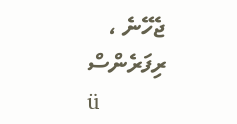ޖެހޭނެ ،
ރިފަރެންސް
ü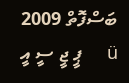ބަސްފޮތް 2009
ü     ޕީ ޖީ ސީ އީ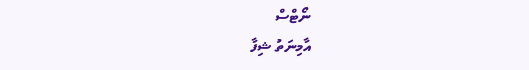ނޯޓްސް
އާމިނަތު ޝިފާ